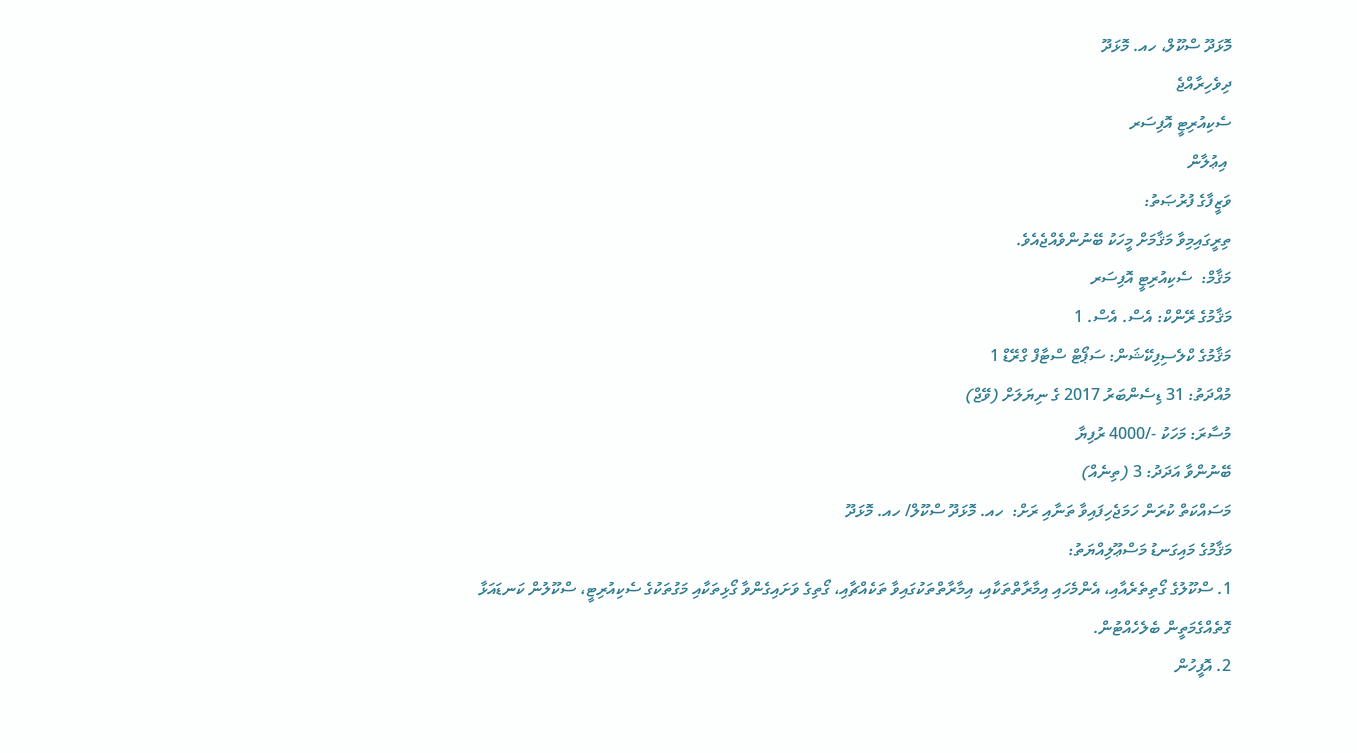މޮޅަދޫ ސްކޫލް، ހއ. މޮޅަދޫ
ދިވެހިރާއްޖެ
ސެކިއުރިޓީ އޮފިސަރ
 އިޢުލާން
ވަޒީފާގެ ފުރުޞަތު:
ތިރީގައިމިވާ މަޤާމަށް މީހަކު ބޭނުންވެއްޖެއެވެ.
މަޤާމް:  ސެކިއުރިޓީ އޮފިސަރ
މަޤާމުގެ ރޭންކް: އެސް. އެސް. 1
މަޤާމުގެ ކްލެސިފިކޭޝަން: ސަޕޯޓް ސްޓާފް ގްރޭޑް 1
މުއްދަތު: 31 ޑިސެންބަރު 2017 ގެ ނިޔަލަށް (ވޭޖް)
މުސާރަ: މަހަކު -/4000 ރުފިޔާ
ބޭނުންވާ އަދަދު: 3 (ތިނެއް)
މަސައްކަތް ކުރަން ހަމަޖެހިފައިވާ ތަނާއި ރަށް:  ހއ. މޮޅަދޫ ސްކޫލް/ ހއ. މޮޅަދޫ
މަޤާމުގެ މައިގަނޑު މަސްޢޫލިއްޔަތު:
1. ސްކޫލުގެ ގޯތިތެރެއާއި، އެންމެހައި އިމާރާތްތަކާއި، އިމާރާތްތަކުގައިވާ ތަކެއްޗާއި، ގޯތިގެ ވަށައިގެންވާ ގޯޅިތަކާއި މަގުތަކުގެ ސެކިއުރިޓީ، ސްކޫލުން ކަނޑައަޅާ ގޮތެއްގެމަތީން ބެލެހެއްޓުން.
2. އޮފީހުން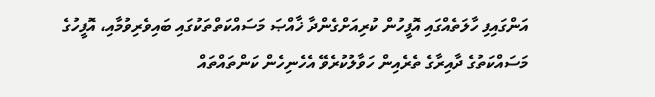އަންގައިފި ހާލަތެއްގައި އޮފީހުން ކުރިއަށްގެންދާ ޚާއްޞަ މަސައްކަތްތަކުގައި ބައިވެރިވުމާއި، އޮފީހުގެ މަސައްކަތުގެ ދާއިރާގެ ތެރެއިން ހަވާލުކުރެވޭ އެހެނިހެން ކަންތައްތައް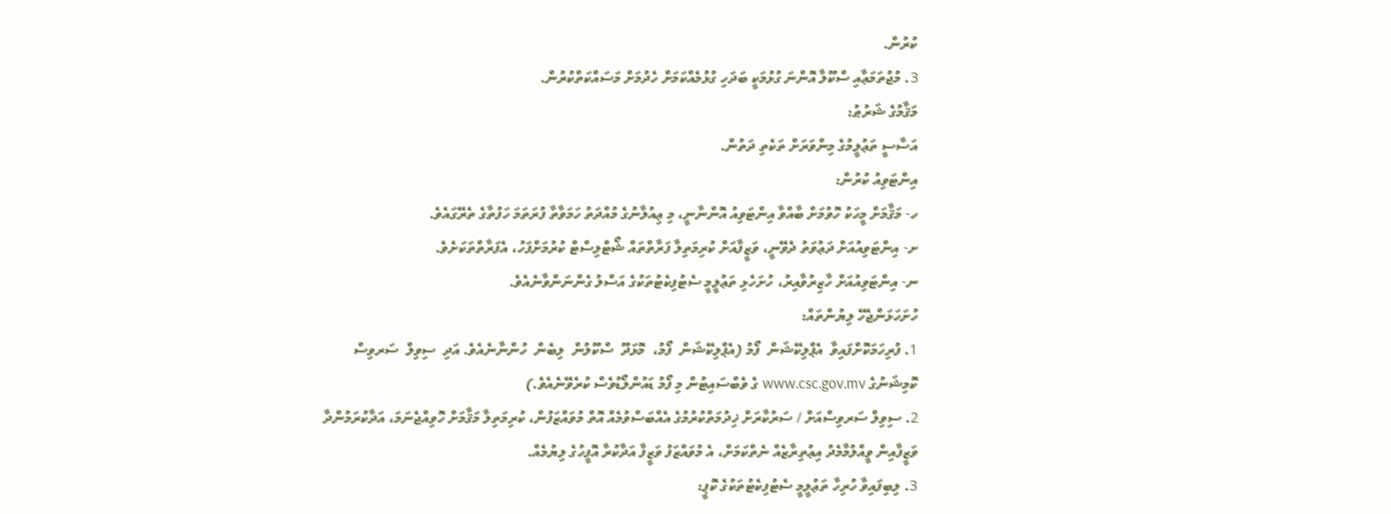ކުރުން.
3. މުޖުތަމަޢާއި ސްކޫލާ އޮންނަ ގުޅުމަކީ ބަދަހި ގުޅުމެއްކަމަށް ހެދުމަށް މަސައްކަތްކުރުން.
މަޤާމުގެ ޝަރުޠު:
އަސާސީ ތަޢުލީމުގެ މިންވަރަށް ތަކެތި ދަތުން.
އިންޓަވިއު ކުރުން:
ހ- މަޤާމަށް މީހަކު ހޮވުމަށް ބާއްވާ އިންޓަވިއު އޮންނާނީ، މި ޢިއުލާނުގެ މުއްދަތު ހަމަވާތާ ފުރަތަމަ ހަފުތާގެ ތެރޭގައެވެ.
ށ- އިންޓަވިއުއަށް ދަޢުވަތު ދެވޭނީ، ވަޒީފާއަށް ކުރިމަތިލާ ފަރާތްތައް ޝޯޓްލިސްޓް ކުރުމަށްފަހު، އެފަރާތްތަކަށެވެ.
ނ- އިންޓަވިއުއަށް ހާޒިރުވާއިރު، ހުށަހެޅި ތަޢުލީމީ ސެޓުފިކެޓުތަކުގެ އަސްލު ގެންނަންވާނެއެވެ.
ހުށަހަޅަންޖެހޭ ލިޔުންތައް:
1. ފުރިހަމަކޮށްފައިވާ  އެޕްލިކޭޝަން  ފޯމު (އެޕްލިކޭޝަން  ފޯމު،  މޮޅަދޫ  ސްކޫލުން  ލިބެން  ހުންނާނެއެވެ. އަދި  ސިވިލް  ސަރވިސް  ކޮމިޝަނުގެ www.csc.gov.mv ގެ ވެބްސައިޓުން މި ފޯމު ޑައުންލޯޑުވެސް ކުރެވޭނެއެވެ.)
2. ސިވިލް ސަރވިސްއަށް / ސަރުކާރަށް ޚިދުމަތްކުރުމުގެ އެއްބަސްވުމެއް އޮތް މުވައްޒަފުން، ކުރިމަތިލާ މަޤާމަށް ހޮވިއްޖެނަމަ، އަދާކުރަމުންދާ ވަޒީފާއިން ވީއްލުމާމެދު އިޢުތިރާޒެއް ނެތްކަމަށް، އެ މުވައްޒަފު ވަޒީފާ އަދާކުރާ އޮފީހުގެ ލިޔުމެއް.
3. ލިބިފައިވާ ހުރިހާ ތަޢުލީމީ ސެޓުފިކެޓުތަކުގެ ކޮޕީ: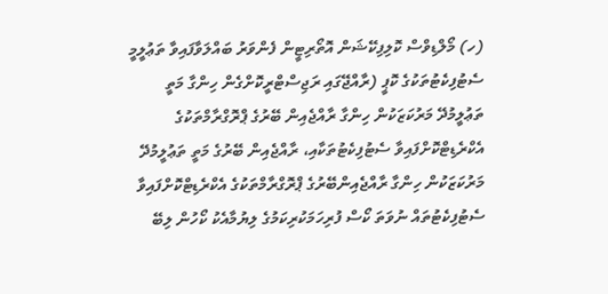(ހ) މޯލްޑިވްސް ކޮލިފިކޭޝަން އޮތޯރިޓީން ފެންވަރު ބައްލަވާފައިވާ ތަޢުލީމީ ސެޓުފިކެޓުތަކުގެ ކޮޕީ (ރާއްޖޭގައި ރަޖިސްޓްރީކޮށްގެން ހިންގާ މަތީ ތަޢުލީމުދޭ މަރުކަޒަކުން ހިންގާ ރާއްޖެއިން ބޭރުގެ ޕްރޮގްރާމްތަކުގެ އެކްރެޑިޓްކޮށްފައިވާ ސެޓުފިކެޓުތަކާއި، ރާއްޖެއިން ބޭރުގެ މަތީ ތަޢުލީމުދޭ މަރުކަޒަކުން ހިންގާ ރާއްޖެއިންބޭރުގެ ޕްރޮގްރާމްތަކުގެ އެކްރެޑިޓްކޮށްފައިވާ ސެޓުފިކެޓުތައް ނުވަތަ ކޯސް ފުރިހަމަކުރިކަމުގެ ލިޔުމާއެކު ކޯހުން ލިބޭ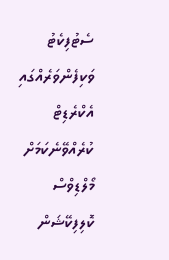ސެޓުފިކެޓު ވަކިފެންވަރެއްގައި އެކްރެޑިޓް ކުރެއްވޭނެކަމަށް މޯލްޑިވްސް ކޮލިފިކޭޝަން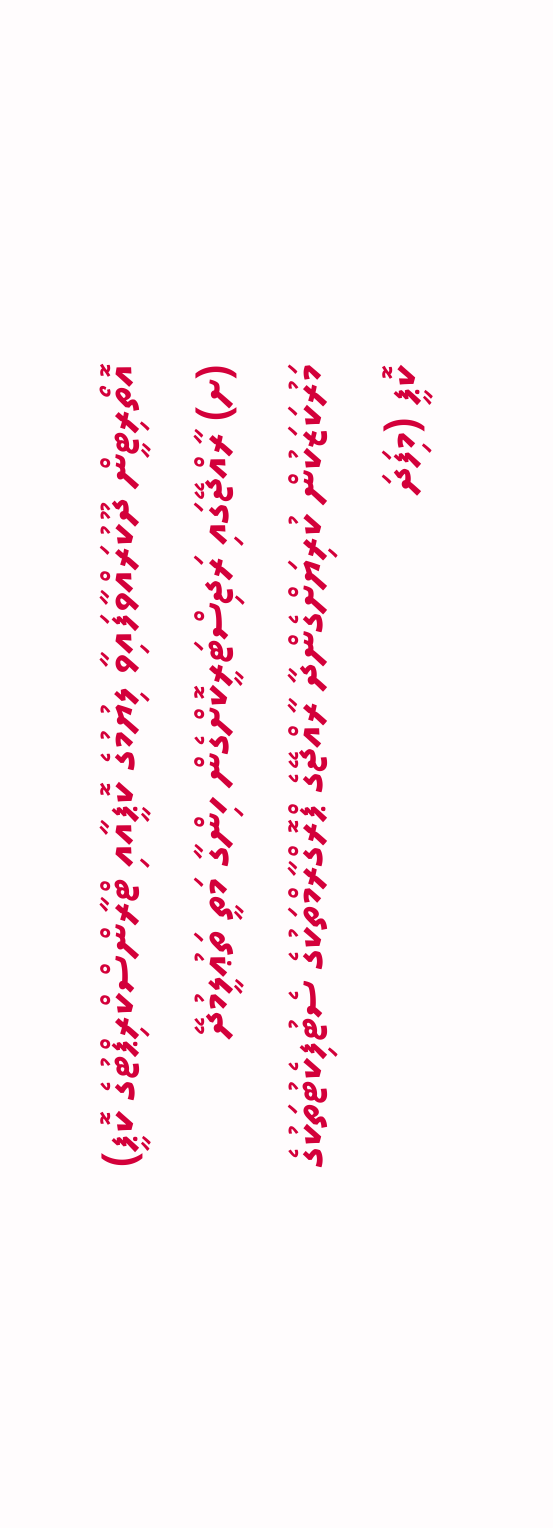އޮތޯރިޓީން ދޫކުރައްވާފައިވާ ލިޔުމުގެ ކޮޕީއާއި ޓްރާންސްކްރިޕްޓުގެ ކޮޕީ)
(ށ) ރާއްޖޭގައި ރަޖިސްޓަރީކޮށްގެން ހިންގާ މަތީ ތަޢުލީމުދޭ މަރުކަޒަކުން ކުރިޔަށްގެންދާ ރާއްޖޭގެ ޕްރޮގްރާމްތަކުގެ ސެޓުފިކެޓުތަކުގެ ކޮޕީ (މިފަދަ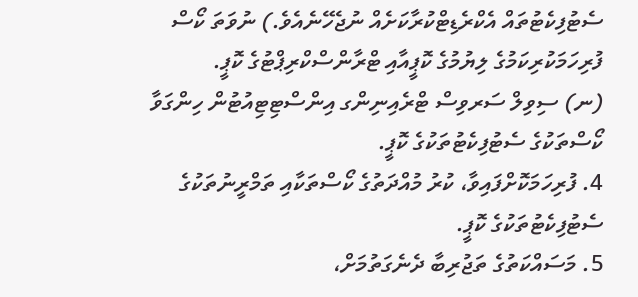ސެޓުފިކެޓުތައް އެކްރެޑިޓްކުރާކަށެއް ނުޖެހޭނެއެވެ.) ނުވަތަ ކޯސް ފުރިހަމަކުރިކަމުގެ ލިޔުމުގެ ކޮޕީއާއި ޓްރާންސްކްރިޕްޓުގެ ކޮޕީ.
(ނ) ސިވިލް ސަރވިސް ޓްރެއިނިންގ އިންސްޓިޓިއުޓުން ހިންގަވާ ކޯސްތަކުގެ ސެޓުފިކެޓުތަކުގެ ކޮޕީ.
4. ފުރިހަމަކޮށްފައިވާ، ކުރު މުއްދަތުގެ ކޯސްތަކާއި ތަމްރީނުތަކުގެ ސެޓުފިކެޓުތަކުގެ ކޮޕީ.
5. މަސައްކަތުގެ ތަޖުރިބާ ދެނެގަތުމަށް،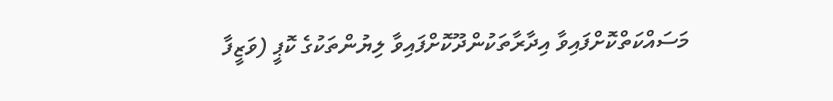މަސައްކަތްކޮށްފައިވާ އިދާރާތަކުންދޫކޮށްފައިވާ ލިޔުންތަކުގެ ކޮޕީ (ވަޒީފާ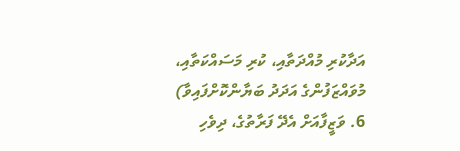އަދާކުރި މުއްދަތާއި، ކުރި މަސައްކަތާއި، މުވައްޒަފުންގެ އަދަދު ބަޔާންކޮށްފައިވާ)
6. ވަޒީފާއަށް އެދޭ ފަރާތުގެ، ދިވެހި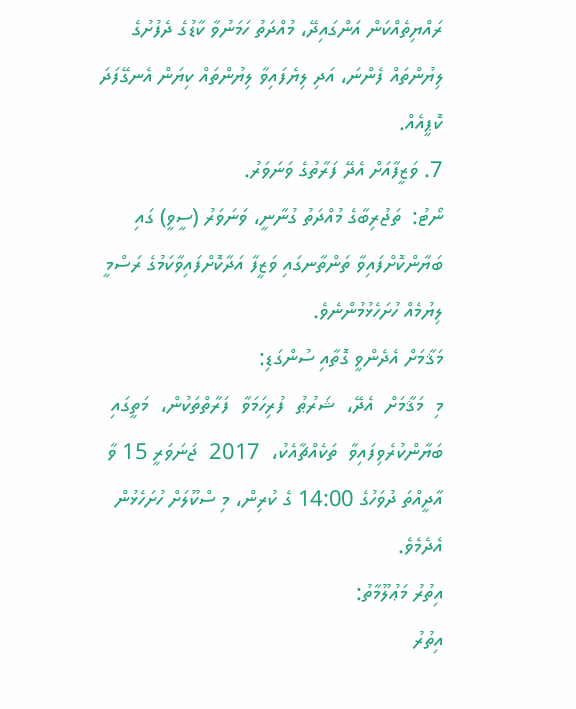ރައްޔިތެއްކަން އަންގައިދޭ، މުއްދަތު ހަމަނުވާ ކާޑުގެ ދެފުށުގެ ލިޔުންތައް ފެންނަ، އަދި ލިޔެފައިވާ ލިޔުންތައް ކިޔަން އެނގޭފަދަ ކޮޕީއެއް.
7. ވަޒީފާއަށް އެދޭ ފަރާތުގެ ވަނަވަރު.
ނޯޓު:  ތަޖުރިބާގެ މުއްދަތު ގުނާނީ، ވަނަވަރު (ސީވީ) ގައި ބަޔާންކޮށްފައިވާ ތަންތާނގައި ވަޒީފާ އަދާކޮށްފައިވާކަމުގެ ރަސްމީ ލިޔުމެއް ހުށަހެޅުމުންނެވެ.
މަޤާމަށް އެދެންވީ ގޮތާއި ސުންގަޑި:
މި  މަޤާމަށް  އެދޭ،  ޝަރުޠު  ފުރިހަމަވާ  ފަރާތްތަކުން،  މަތީގައި  ބަޔާންކުރެވިފައިވާ  ތަކެއްޗާއެކު،  2017  ޖަނަވަރީ 15 ވާ އާދީއްތަ ދުވަހުގެ 14:00 ގެ ކުރިން، މި ސްކޫލަށް ހުށަހެޅުން އެދެމެވެ.
އިތުރު މަޢުލޫމާތު:
އިތުރު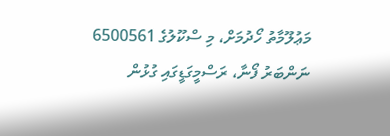މަޢުލޫމާތު ހޯދުމަށް، މި ސްކޫލުގެ 6500561 ނަންބަރު ފޯނާ، ރަސްމީގަޑީގައި ގުޅުން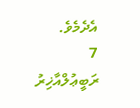އެދެމެވެ.
7 ރަބީޢުލްއާޚިރު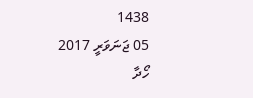1438
05 ޖަނަވަރީ 2017
ހޯދާ